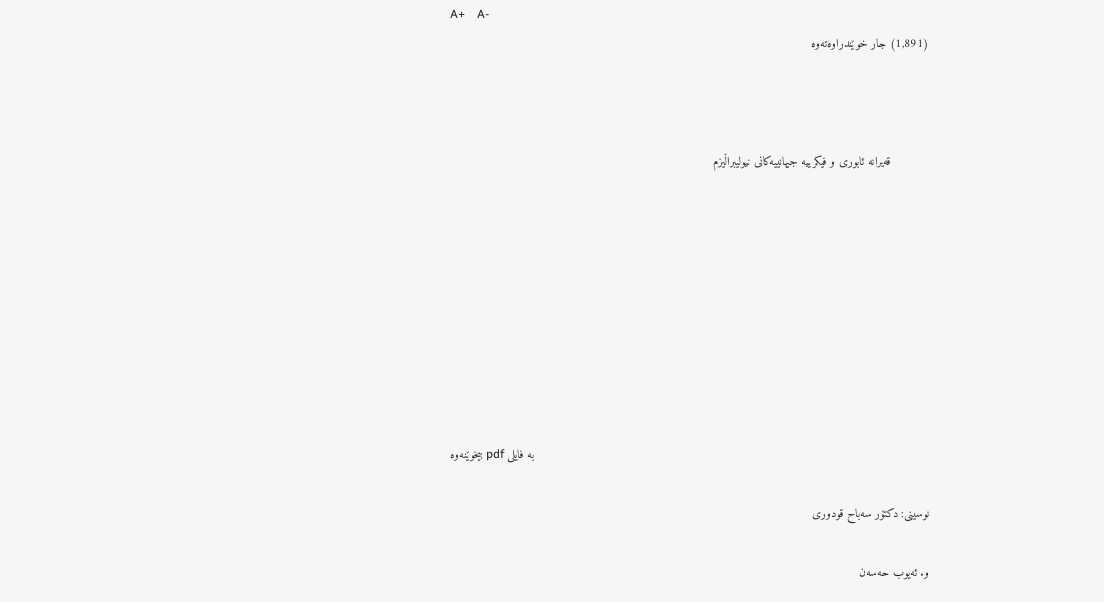A+    A-
(1,891) جار خوێندراوەتەوە



           قه‌یرانه‌ ئابوری و فیكريیه‌ جیهانییه‌كانی نیولیبراڵیزم









                                                                                                                 به‌ فايلى pdf بيخوێنه‌وه‌

نوسینى: دكتۆر سه‌باح قودورى

و. ئه‌يوب حه‌سه‌ن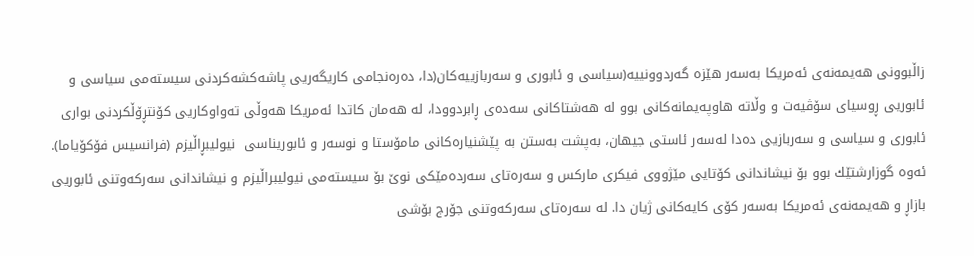زاڵبوونی هه‌یمه‌نه‌ی ئه‌مریكا به‌سه‌ر هێزه‌ گه‌ردوونييه‌(سیاسی و ئابوری و سه‌ربازييه‌كان(دا، ده‌ره‌نجامی كاریگه‌ريی پاشه‌كشه‌كردنی سیسته‌می سیاسی و ئابوريی ڕوسیاى سۆڤيه‌ت و وڵاته‌ هاوپه‌یمانه‌كانی بوو له‌ هه‌شتاكانی سه‌ده‌ی ڕابردوودا، له‌ هه‌مان كاتدا ئه‌مریكا هه‌وڵی ته‌واوكاريی كۆنتڕۆڵكردنی بواری ئابوری و سیاسی و سه‌ربازيی ده‌دا له‌سه‌ر ئاستی جیهان، به‌پشت به‌ستن به‌ پێشنیاره‌كانی مامۆستا و نوسه‌ر و ئابوریناسی  نیولیبڕاڵیزم (فرانسیس فۆكۆیاما). ئه‌وه‌ گوزارشتێك بوو بۆ نیشاندانی كۆتایی مێژووی فیكری ماركس و سه‌ره‌تای سه‌رده‌مێكی نوێ بۆ سیسته‌می نيوليبراڵيزم و نیشاندانی سه‌ركه‌وتنی ئابوريی بازاڕ و هه‌یمه‌نه‌ی ئه‌مریكا به‌سه‌ر كۆی كایه‌كانی ژیان دا. له‌ سه‌ره‌تای سه‌ركه‌وتنی جۆرج بۆشی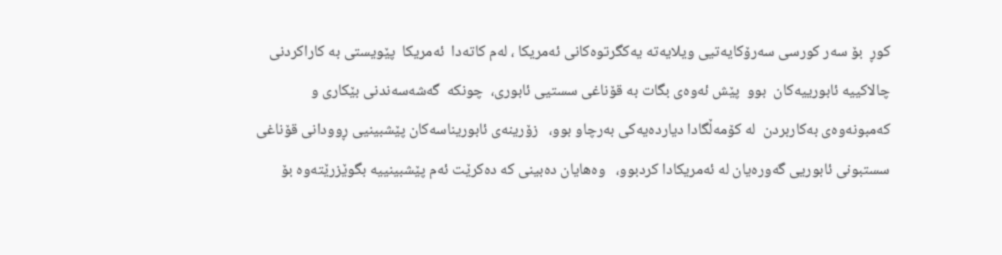كوڕ  بۆ سه‌ر كورسی سه‌رۆكایه‌تيی ویلایه‌ته‌ یه‌كگرتوه‌كانی ئه‌مریكا ، له‌م كاته‌دا  ئه‌مریكا  پێویستی به‌ كاراكردنی چالاكیيه‌ ئابوریيه‌كان  بوو  پێش ئه‌وه‌ی بگات به‌ قۆناغی سستيی ئابوری،  چونكه‌  گه‌شه‌سه‌ندنی بێكاری و كه‌مبونه‌وه‌ی به‌كاربردن  له‌ كۆمه‌ڵگادا دیارده‌یه‌كی به‌رچاو بوو،   زۆرینه‌ی ئابوریناسه‌كان پێشبینيی ڕوودانی قۆناغی سستبونی ئابوريی گه‌وره‌یان له‌ ئه‌مریكادا كردبوو،   وه‌هایان ده‌بینی كه‌ ده‌كرێت ئه‌م پێشبینیيه‌ بگوێزرێته‌وه‌ بۆ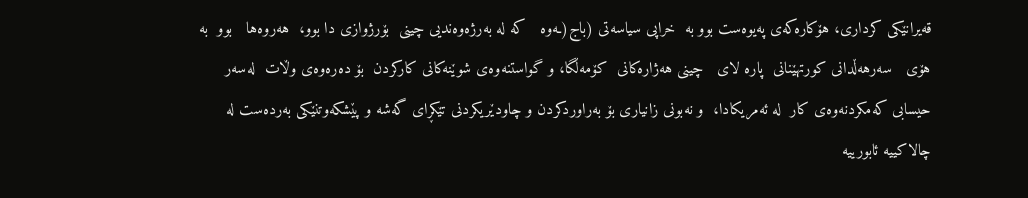قه‌یرانێكی كرداری، هۆكاره‌كه‌ی په‌یوه‌ست بوو به‌  خراپی سیاسه‌تی (باج(ـه‌وه‌   كه‌ له‌ به‌رژه‌وه‌نديی چینی  بۆرژوازی دا بوو،  هه‌روه‌ها   بوو  به‌ هۆی   سه‌رهه‌ڵدانی كورتهێنانی  پاره‌ لای   چینی هه‌ژاره‌كانی  كۆمه‌ڵگا، و گواستنه‌وه‌ی شوێنه‌كانی كاركردن  بۆ ده‌ره‌وه‌ی وڵات  له‌سه‌ر حيسابی كه‌مكردنه‌وه‌ی كار  له‌ ئه‌مریكادا،  و نه‌بونی زانیاری بۆ به‌راوردكردن و چاودێریكردنى تێكڕای گه‌شه‌ و پێشكه‌وتنێكی به‌رده‌ست له‌ چالاكیيه‌ ئابوريیه‌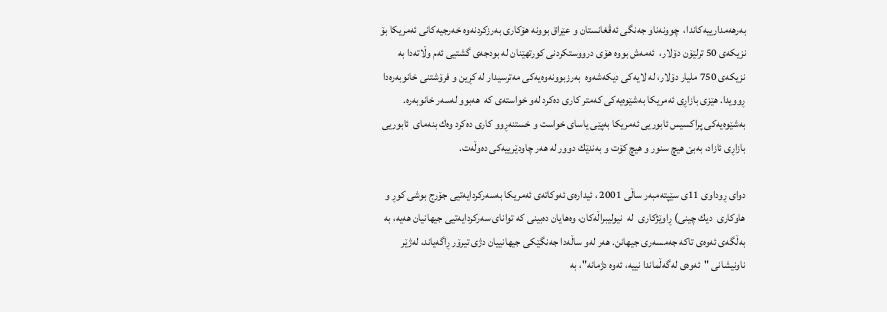به‌رهه‌مداریيه‌كاندا،  چوونه‌ناو جه‌نگی ئه‌ڤغانستان و عێراق بوونه‌ هۆكاری به‌رزكردنه‌وه‌ خه‌رجیه‌كانی ئه‌مریكا بۆ نزیكه‌ی 50 ترلێۆن دۆلار،  ئه‌مه‌ش بووه ‌هۆی درووستكردنی كورتهێنان له‌ بودجه‌ی گشتيی ئه‌م وڵاته‌دا به‌ نزیكه‌ی 750 ملیار دۆلار، له‌ لایه‌كی دیكه‌شه‌وه‌  به‌رزبوونه‌وه‌یه‌كی مه‌ترسیدار له‌ كڕین و فرۆشتنی خانوبه‌ره‌دا ڕوویدا. هێزی بازاڕى ئه‌مریكا به‌شێوه‌یه‌كی كه‌متر كاری ده‌كرد له‌و خواسته‌ی كه‌  هه‌بوو له‌سه‌ر خانوبه‌ره‌.   به‌شێوه‌یه‌كی پراكسیس ئابوريی ئه‌مریكا به‌پێی یاسای خواست و خستنه‌ڕوو كاری ده‌كرد وه‌ك بنه‌مای  ئابوريی بازاڕی ئازاد، به‌بێ هیچ سنور و هیچ كۆت و به‌ندێك دوور له‌ هه‌ر چاودێریيه‌كی ده‌وڵه‌ت.

دوای ڕوداوی 11ی سێپته‌مبه‌ر ساڵی 2001 ، ئیداره‌ی ئه‌وكاته‌ی ئه‌مریكا به‌سه‌ركردایه‌تيی جۆرج بوشی كوڕ و هاوكاری  دیك چینی) ڕاوێژكاری  له‌  نیولیبراڵه‌كان، وه‌هایان ده‌بینی كه‌ توانای سه‌ركردایه‌تيی جیهانیان هه‌یه‌، به‌ به‌ڵگه‌ی ئه‌وه‌ی تاكه‌ جه‌مسه‌ری جیهانن. هه‌ر له‌و ساڵه‌دا جه‌نگێكی جیهانیيان دژی تیرۆر ڕاگه‌یاند، له‌ژێر ناونیشانی "ئه‌وه‌ی له‌گه‌ڵماندا نییه‌، ئه‌وه‌ دژمانه‌"، به‌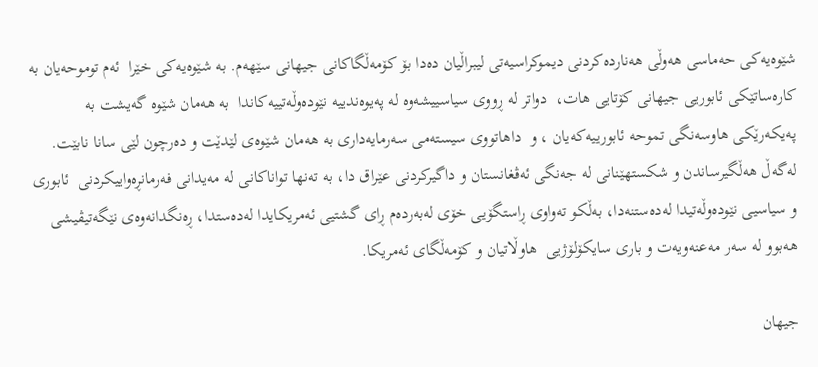شێوه‌یه‌كی حه‌ماسی هه‌وڵی هه‌نارده‌كردنی دیموكراسیه‌تی لیبراڵیان ده‌دا بۆ كۆمه‌ڵگاكانی جیهانی سێهه‌م. به‌ شێوه‌یه‌كی خێرا  ئه‌م توموحه‌یان به‌ كاره‌ساتێكی ئابوريی جیهانی كۆتایی هات،  دواتر له‌ ڕووی سیاسیيشه‌وه ‌له‌ په‌یوه‌نديیه‌ نێوده‌وڵه‌تيیه‌كاندا  به‌ هه‌مان شێوه‌ گه‌یشت به‌ په‌یكه‌رێكی هاوسه‌نگی تموحه‌ ئابوریيه‌كه‌یان ، و ‌ داهاتووی سیسته‌می سه‌رمایه‌داری به‌ هه‌مان شێوه‌ی لێدێت و ده‌رچون لێی سانا نابێت. له‌گه‌ڵ هه‌ڵگیرساندن و شكستهێنانی له‌ جه‌نگی ئه‌ڤغانستان و داگیركردنی عێراق دا، به‌ ته‌نها تواناكانی له‌ مه‌یدانی فه‌رمانڕه‌واییكردنی  ئابوری و سیاسیى نێوده‌وڵه‌تیدا له‌ده‌ستنه‌دا، به‌ڵكو ته‌واوی ڕاستگۆيی خۆی له‌به‌رده‌م ڕای گشتيی ئه‌مریكایدا له‌ده‌ستدا،‌ ڕه‌نگدانه‌وه‌ی نێگه‌تیڤیشی هه‌بوو له‌ سه‌ر مه‌عنه‌ویه‌ت و باری سایكۆلۆژيی  هاوڵاتیان و كۆمه‌ڵگای ئه‌مریكا.

جیهان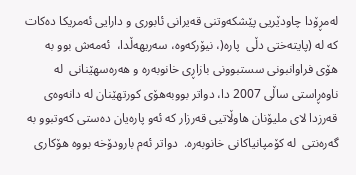له‌‌مڕۆدا چاودێريی پێشكه‌وتنی قه‌یرانی ئابوری و دارایی ئه‌مریكا ده‌كات كه‌ له‌ (پایته‌ختی دڵی  پاره‌(، نیۆركه‌وه،‌ سه‌ريهه‌ڵدا،  ئه‌مه‌ش بوو به‌ هۆی فراوانبونی سستبوونی بازاڕی خانوبه‌ره‌ و هه‌ره‌سهێنانی  له‌ ناوه‌ڕاستی ساڵی 2007 دا، دواتر بووبه‌هۆی كورتهێنان له‌ دانه‌وه‌ی قه‌رزدا لای ملیۆنان هاوڵاتيی قه‌رزار كه‌ ئه‌و پاره‌یان ده‌ستی كه‌وتبوو به‌ گه‌ره‌نتی  له‌ كۆمپانیاكانی خانوبه‌ره‌.  دواتر ئه‌م بارودۆخه‌ بووه‌ هۆكاری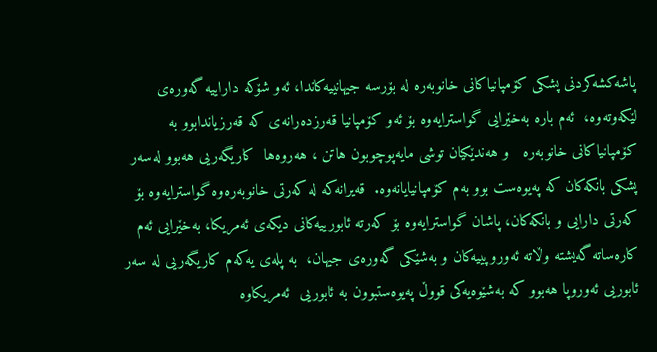پاشه‌كشه‌كردنی پشكی كۆمپانیاكانی خانوبه‌ره‌ له‌ بۆرسه‌ جیهانیيه‌كاندا، ئه‌و شۆكه‌ داراییه‌ گه‌وره‌ی لێكه‌وته‌وه‌،  ئه‌م باره‌ به‌خێرايی گواسترایه‌وه‌ بۆ ئه‌و كۆمپانیا قه‌رزده‌رانه‌ی كه‌ قه‌رزیاندابوو به‌ كۆمپانیاكانی خانوبه‌ره‌   و هه‌ندێكيان توشی مایه‌پوچوبون هاتن ، هه‌روه‌ها  كاریگه‌ريی هه‌بوو له‌سه‌ر پشكی بانكه‌كان كه‌ په‌یوه‌ست بوو به‌م كۆمپانیایانه‌وه‌.  قه‌یرانه‌كه‌ له‌ كه‌رتی خانوبه‌ره‌وه‌ گواسترایه‌وه‌ بۆ كه‌رتی دارايی و بانكه‌كان، پاشان گواسترایه‌وه‌ بۆ كه‌رته‌ ئابوريیه‌كانی دیكه‌ی ئه‌مریكا، به‌خێرايی ئه‌م كاره‌ساته‌ گه‌یشته‌ وڵاته‌ ئه‌وروپیيه‌كان و به‌شێكی گه‌وره‌ی جیهان،  به‌ پله‌ی یه‌كه‌م كاریگه‌ريی له‌ سه‌ر ئابوريی ئه‌وروپا هه‌بوو كه‌ به‌شێوه‌یه‌كی قووڵ په‌یوه‌ستبوون به‌ ئابوريی  ئه‌مریكاوه‌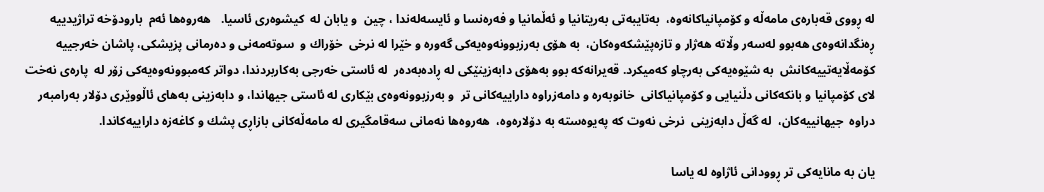له‌ ڕووی قه‌باره‌ی مامه‌ڵه‌ و كۆمپانیاكانه‌وه‌،  به‌تایبه‌تی به‌ریتانیا و ئه‌ڵمانیا و فه‌ره‌نسا و ئایسه‌له‌ندا ، چین  و یابان له‌  كیشوه‌ری ئاسیا.   هه‌روه‌ها ئه‌م  بارودۆخه‌ تراژیدییه‌ ڕه‌نگدانه‌وه‌ی هه‌بوو له‌سه‌ر وڵاته‌ هه‌ژار و تازه‌پێشكه‌وه‌كان،  به‌ هۆی به‌رزبوونه‌وه‌یه‌كی گه‌وره‌ و خێرا له‌ نرخی  خۆراك و  سوته‌مه‌نی و ده‌رمانی پزیشكی، پاشان خه‌رجیيه‌ كۆمه‌ڵایه‌تیيه‌كانش  به‌ شێوه‌یه‌كی به‌رچاو كه‌میكرد. قه‌یرانه‌كه‌ بوو به‌هۆی دابه‌زینێكی له‌ ڕاده‌به‌ده‌ر  له‌ ئاستی خه‌رجی به‌كاربردندا، دواتر كه‌مبوونه‌وه‌یه‌كی زۆر له‌  پاره‌ی نه‌خت  لای كۆمپانیا و بانكه‌كانی دڵنیایی و كۆمپانیاكانی  خانوبه‌ره‌ و دامه‌زراوه‌ داراییه‌كانی تر  و به‌رزبوونه‌وه‌ی بێكاری له‌ ئاستی جیهاندا، و دابه‌ز‌ینی به‌های ئاڵووێری دۆلار به‌رامبه‌ر دراوه‌  جیهانیيه‌كان،  له‌ گه‌ڵ دابه‌زینی  نرخی نه‌وت كه‌ په‌یوه‌سته‌ به‌ دۆلاره‌وه‌،  هه‌روه‌ها نه‌مانی سه‌قامگیری له‌ مامه‌ڵه‌كانی بازاڕی پشك و كاغه‌زه‌ داراییه‌كاندا.

یان به‌ مانایه‌كی تر ڕوودانی ئاژاوه‌ له‌ یاسا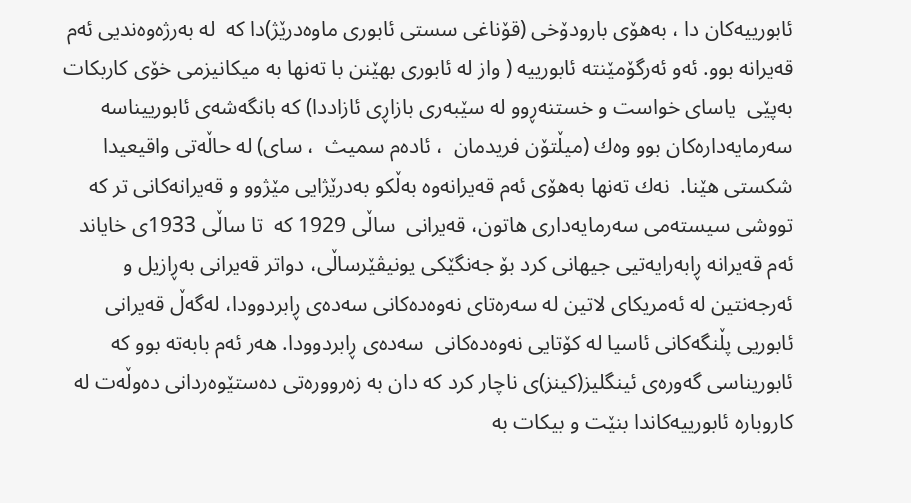ئابوریيه‌كان دا ، به‌هۆی بارودۆخی (قۆناغی سستی ئابوری ماوه‌درێژ)دا كه‌  له‌ به‌رژه‌وه‌نديی ئه‌م قه‌یرانه‌ بوو. ئه‌و ئه‌رگۆمێنته‌ ‌ئابوريیه‌ ( واز له‌ ئابوری بهێنن با ته‌نها به‌ میكانیزمی خۆی كاربكات  به‌پێی ‌ یاسای خواست و خستنه‌ڕوو له‌ سێبه‌ری بازاڕی ئازاددا) كه‌ بانگه‌شه‌ی ئابوریيناسه‌ سه‌رمایه‌داره‌كان بوو وه‌ك (میڵتۆن فریدمان  ، ئاده‌م سمیث  ، سای) له‌ حاڵه‌تی واقيعيدا شكستی هێنا.  نه‌ك ته‌نها به‌هۆی ئه‌م قه‌یرانه‌وه‌ به‌ڵكو به‌درێژایی مێژوو و قه‌یرانه‌كانی تر كه‌ تووشی سیسته‌می سه‌رمایه‌داری هاتون، قه‌یرانی  ساڵی 1929 كه‌  تا ساڵی 1933ی خایاند ئه‌م قه‌یرانه‌ ڕابه‌رایه‌تيی جیهانی كرد بۆ جه‌نگێكی یونيڤێرساڵی، دواتر قه‌یرانی به‌ڕازیل و ئه‌رجه‌نتین له‌ ئه‌مریكای لاتین له‌ سه‌ره‌تای نه‌وه‌ده‌كانی سه‌ده‌ی ڕابردوودا، له‌گه‌ڵ قه‌یرانی ئابوريی پڵنگه‌كانی ئاسیا له‌ كۆتايی نه‌وه‌ده‌كانی  سه‌ده‌ی ڕابردوودا. هه‌ر ئه‌م بابه‌ته‌ بوو كه‌ ئابوریناسی گه‌وره‌ی ئینگلیز(كینز)ی ناچار كرد كه‌ دان به‌ زه‌رووره‌تی ده‌ستێوه‌ردانی ده‌وڵه‌ت له‌ كاروباره‌ ئابوریيه‌كاندا بنێت و بیكات به‌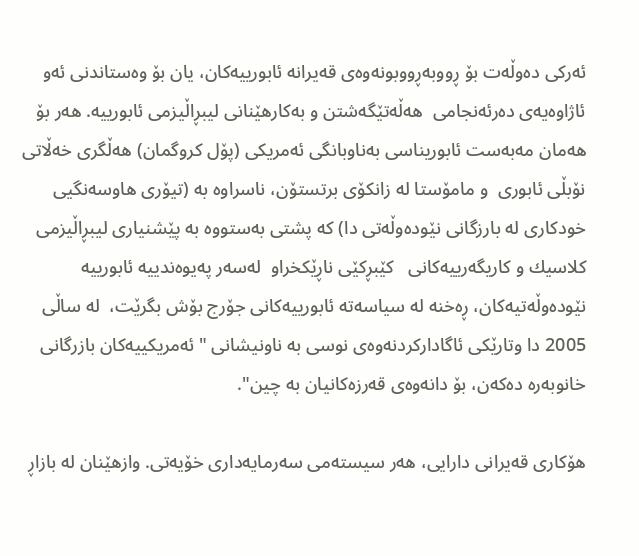ئه‌ركى ده‌وڵه‌ت بۆ ڕووبه‌ڕووبونه‌وه‌ی قه‌یرانه‌ ئابوريیه‌كان، یان بۆ وه‌ستاندنی ئه‌و ئاژاوه‌یه‌ی ده‌رئه‌نجامی  هه‌ڵه‌تێگه‌شتن و به‌كارهێنانی لیبڕاڵیزمی ئابورييه‌. هه‌ر بۆ هه‌مان مه‌به‌ست ئابوریناسی به‌ناوبانگی ئه‌مریكی (پۆل كروگمان) هه‌ڵگری خه‌ڵاتی نۆبڵی ئابوری  و مامۆستا له‌ زانكۆی برتستۆن، ناسراوه‌ به‌ (تیۆری هاوسه‌نگيی خودكاری له‌ بارزگانی نێوده‌وڵه‌تی دا) كه‌ پشتی به‌ستووه‌ به‌ پێشنیاری لیبڕاڵیزمی كلاسیك و كاریگه‌ریيه‌كانی   كێبڕكێی ناڕێكخراو  له‌سه‌ر‌ په‌یوه‌ندیيه‌ ئابوريیه‌ نێوده‌وڵه‌تیه‌كان، ڕه‌خنه‌ له‌ سیاسه‌ته‌ ئابوریيه‌كانی جۆرج بۆش بگرێت،  له‌ ساڵی 2005 دا وتارێكی ئاگاداركردنه‌وه‌ی نوسی به‌ ناونیشانی " ئه‌مریكیيه‌كان بازرگانی خانوبه‌ره‌ ده‌كه‌ن، بۆ دانه‌وه‌ی قه‌رزه‌كانیان به‌ چین".

هۆكاری قه‌یرانی دارایی، هه‌ر سیسته‌می سه‌رمایه‌داری خۆیه‌تی. وازهێنان له‌ بازاڕ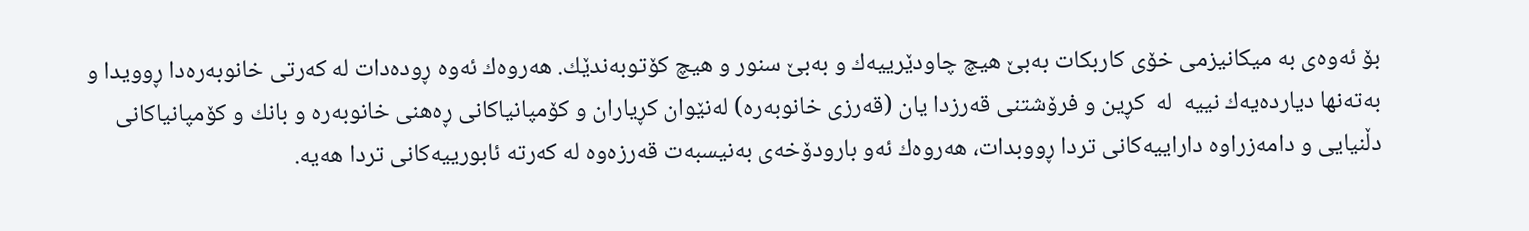بۆ ئه‌وه‌ی به‌ میكانیزمی خۆی كاربكات به‌بێ هیچ چاودێریيه‌ك و به‌بێ سنور و هیچ كۆتوبه‌ندێك. هه‌روه‌ك ئه‌وه‌ ڕوده‌دات له‌ كه‌رتی خانوبه‌ره‌دا ڕوویدا و‌ به‌ته‌نها دیارده‌یه‌ك نییه‌  له‌  كڕين و فرۆشتنی قه‌رزدا یان (قه‌رزی خانوبه‌ره‌) له‌نێوان كڕیاران و كۆمپانیاكانی ڕه‌هنی خانوبه‌ره ‌و بانك و كۆمپانیاكانی دڵنیایی و دامه‌زراوه‌ داراییه‌كانی تردا ڕووبدات، هه‌روه‌ك ئه‌و بارودۆخه‌ی به‌نیسبه‌ت قه‌رزه‌وه‌ له‌ كه‌رته‌ ئابوریيه‌كانی تردا هه‌یه‌.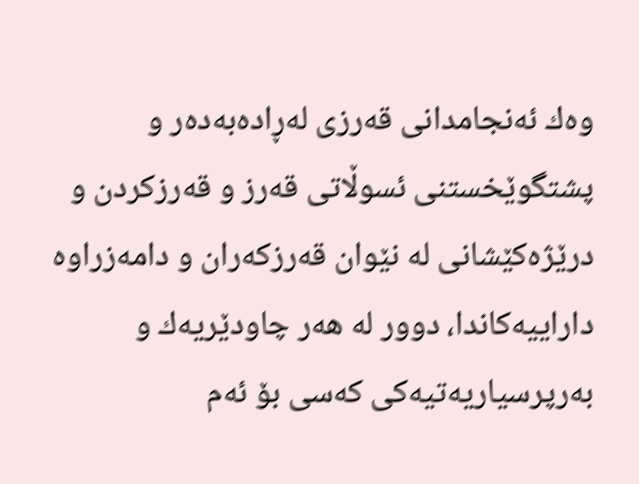وه‌ك ئه‌نجامدانی قه‌رزی له‌ڕاده‌به‌ده‌ر و پشتگوێخستنی ئسوڵاتی قه‌رز و قه‌رزكردن و درێژه‌كێشانی له‌ نێوان قه‌رزكه‌ران و دامه‌زراوه‌ داراییه‌كاندا، دوور له‌ هه‌ر چاودێریه‌ك و به‌رپرسیاریه‌تیه‌كی كه‌سی بۆ ئه‌م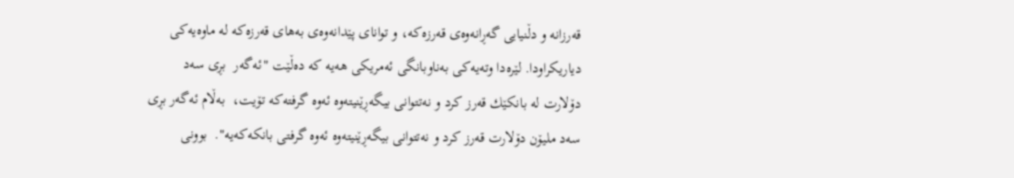قه‌رزانه‌ و‌ دڵنیايی گه‌ڕانه‌وه‌ی قه‌رزه‌كه‌، و‌ توانای پێدانه‌وه‌ی به‌های قه‌رزه‌كه‌ له‌ ماوه‌يه‌كی دیاریكراودا. لێره‌دا وته‌یه‌كی به‌ناوبانگی ئه‌مریكی هه‌یه‌ كه‌ ده‌ڵێت "ئه‌گه‌ر  بڕی سه‌د دۆلارت له‌ بانكێك قه‌رز كرد و نه‌تتوانی بیگه‌ڕێنیته‌وه‌ ئه‌وه‌ گرفته‌كه‌ تۆیت،  به‌ڵام ئه‌گه‌ر بڕی سه‌د ملیۆن دۆلارت قه‌رز كرد و نه‌تتوانی بیگه‌ڕێنیته‌وه‌ ئه‌وه‌ گرفتی بانكه‌كه‌یه‌".  بوونی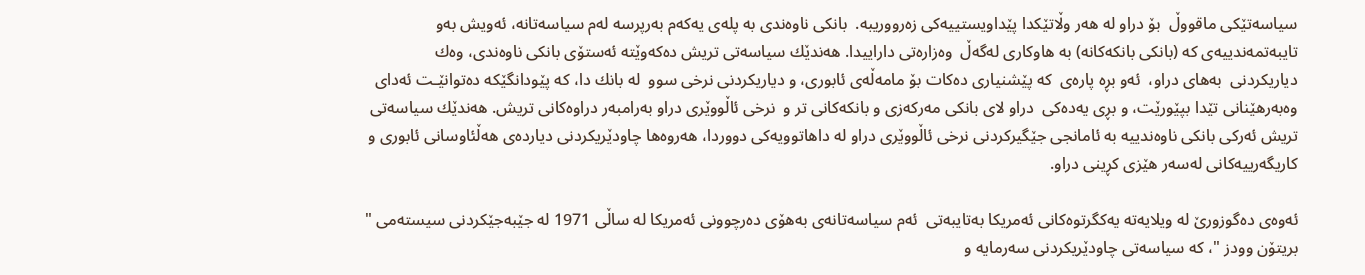سیاسه‌تێكی ماقووڵ  بۆ دراو له‌ هه‌ر وڵاتێكدا پێداویستییه‌كی زه‌رووریبه‌.  بانكی ناوه‌ندی به‌ پله‌ی یه‌كه‌م به‌رپرسه‌ له‌‌م سیاسه‌تانه، ئه‌ويش‌ به‌و تایبه‌تمه‌ندیيه‌ی كه‌ (بانكی بانكه‌كانه‌) به‌ هاوكاری له‌گه‌ڵ  وه‌زاره‌تی داراييدا. هه‌ندێك سیاسه‌تی تریش ده‌كه‌وێته‌ ئه‌ستۆی بانكی ناوه‌ندی، وه‌ك  دیاریكردنی  به‌های دراو،  ئه‌و بڕه‌ پاره‌ی  كه‌ پێشنیاری ده‌كات بۆ مامه‌ڵه‌ی ئابوری، و دیاریكردنی نرخی سوو  له‌ بانك دا، كه‌ پێودانگێكه‌ ده‌توانێـت ئه‌دای وه‌به‌رهێنانی تێدا بپێورێت، و بڕی یه‌ده‌كی  دراو لای بانكی مه‌ركه‌زی و بانكه‌كانی تر و  نرخی ئاڵووێری دراو به‌رامبه‌ر دراوه‌كانی تریش. هه‌ندێك سیاسه‌تی تریش ئه‌ركی بانكی ناوه‌نديیه‌ به‌ ئامانجی جێگیركردنی نرخی ئاڵووێری دراو له‌ داهاتوویه‌كی دووردا، هه‌روه‌ها چاودێریكردنی دیارده‌ی هه‌ڵئاوسانی ئابوری و كاریگه‌ريیه‌كانی له‌سه‌ر هێزی كڕینی دراو.

ئه‌وه‌ی‌ ده‌گوزورێ له‌ ویلایه‌ته‌ یه‌كگرتوه‌كانی ئه‌مریكا به‌تایبه‌تی  ئه‌م سیاسه‌تانه‌ی به‌هۆی ده‌رچوونی ئه‌مریكا له‌ ساڵی 1971 له‌ جێبه‌جێكردنی سیسته‌می " بریتۆن وودز "، كه‌ سیاسه‌تی چاودێریكردنی سه‌رمایه‌ و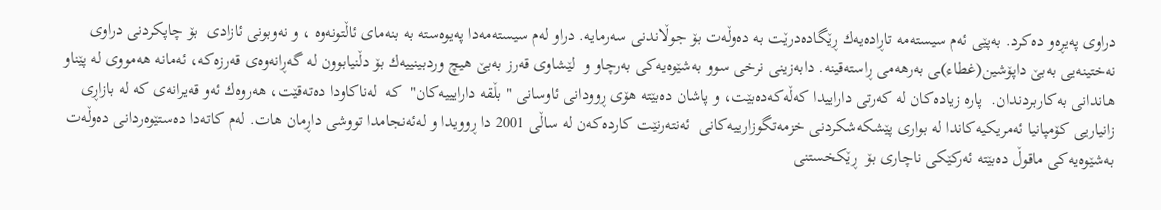دراوی په‌یڕه‌و ده‌كرد. به‌پێی ئه‌م سیسته‌مه‌ تاڕاده‌یه‌ك ڕێگاده‌درێت به‌ ده‌وڵه‌ت بۆ جوڵاندنی سه‌رمایه‌. دراو له‌م سیسته‌مه‌دا په‌یوه‌سته‌ به‌ بنه‌مای ئاڵتونه‌وه‌ ، و‌ نه‌وبونی ئازادی  بۆ چاپكردنی دراوی نه‌ختینه‌یی به‌بێ داپۆشین(غطاء)ـى به‌رهه‌می ڕاسته‌قینه. دابه‌زینی نرخی سوو به‌شێوه‌یه‌كی به‌رچاو و  لێشاوی قه‌رز به‌بێ هیچ وردبینیيه‌ك بۆ دڵنیابوون له‌ گه‌ڕانه‌وه‌ی قه‌رزه‌كه‌، ئه‌مانه‌ هه‌مووی له‌ پێناو هاندانی به‌كاربردندان.  پاره‌ زیاده‌كان له‌ كه‌رتی داراییدا كه‌ڵه‌كه‌ده‌بێت، و پاشان ده‌بێته‌ هۆی ڕوودانی ئاوسانی " بڵقه‌ دارایییه‌كان"  كه‌ ‌ له‌ناكاودا ده‌ته‌قێت، هه‌روه‌ك ئه‌و قه‌یرانه‌ی كه له‌ بازاڕی زانیاريی كۆمپانیا ئه‌مریكیه‌كاندا له‌ بواری پێشكه‌شكردنی خزمه‌تگوزاریيه‌كانی  ئه‌نته‌رنێت كارده‌كه‌ن‌ له‌ ساڵی 2001 دا ڕوویدا و له‌ئه‌نجامدا تووشی داڕمان هات. له‌م كاته‌دا ده‌ستێوه‌ردانی ده‌وڵه‌ت به‌شێوه‌یه‌كی ماقوڵ ده‌بێته‌ ئه‌ركێكی ناچاری بۆ ‌ ڕێكخستنی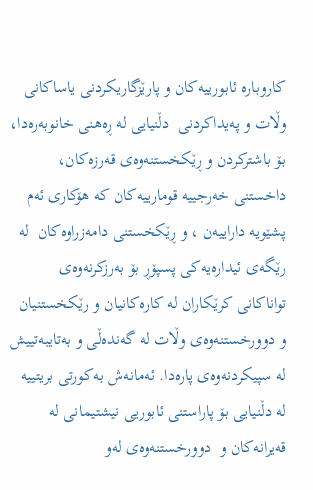كاروباره‌ ئابوریيه‌كان و پارێزگاریكردنی یاساكانی  وڵات و په‌یداكردنی  دڵنیایی له‌ ڕه‌هنی خانوبه‌ره‌دا، بۆ باشتركردن و ڕێكخستنه‌وه‌ی قه‌رزه‌كان، داخستنی خه‌رجیيه‌ قومارییه‌كان كه‌ هۆكاری ئه‌م پشێویه‌ داراییه‌ن ، و ڕێكخستنی دامه‌زراوه‌كان  له‌ رێگه‌ی ئیداره‌یه‌كی پسپۆڕ بۆ به‌رزكرنه‌وه‌ی تواناكانی كرێكاران له‌ كاره‌كانیان و رێكخستنیان و دوورخستنه‌وه‌ی وڵات له‌ گه‌نده‌ڵی و به‌تایبه‌تييش له‌ سپیكردنه‌وه‌ی پاره‌دا. ئه‌مانه‌ش به‌كورتى بریتیيه‌ له‌ دڵنیايی بۆ پاراستنی ئابوريی نیشتیمانی له‌ قه‌یرانه‌كان و  دوورخستنه‌وه‌ی له‌و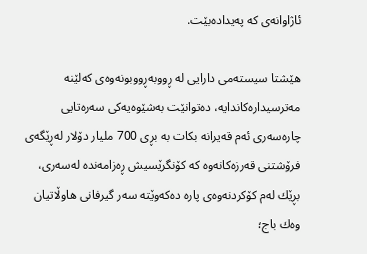ئاژاوانه‌ی كه‌ په‌یداده‌بێت.

هێشتا سیسته‌می دارایی له‌ ڕووبه‌ڕووبونه‌وه‌ی كه‌لێنه‌ مه‌ترسیداره‌كاندایه‌، ده‌توانێت به‌شێوه‌یه‌كی سه‌ره‌تايی چاره‌سه‌ری ئه‌م قه‌یرانه‌ بكات به‌ بڕی 700 ملیار دۆلار له‌ڕێگه‌ی فرۆشتنی قه‌رزه‌كانه‌وه‌ كه‌ كۆنگرێسیش ڕه‌زامه‌نده‌ له‌سه‌ری،  بڕێك له‌م كۆكردنه‌وه‌ی پاره‌ ده‌كه‌وێته‌ سه‌ر گیرفانی هاوڵاتیان وه‌ك باج؛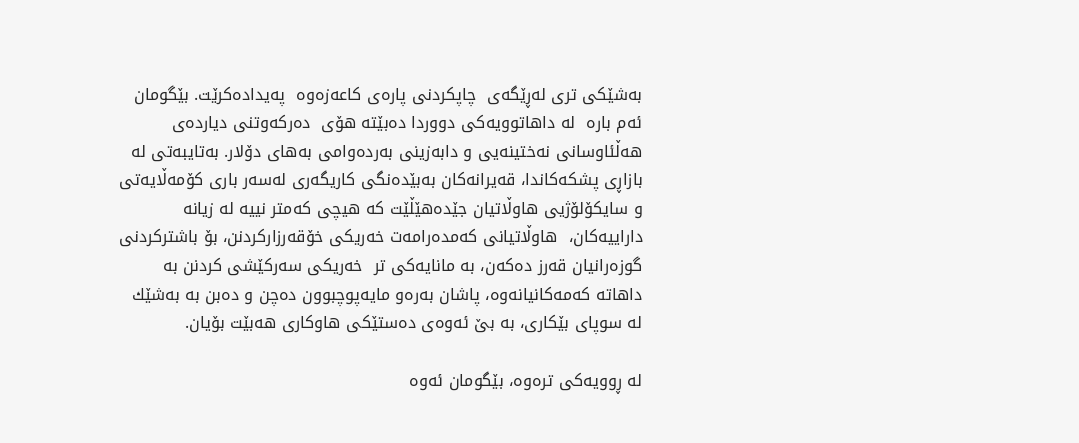به‌شێكی تری له‌ڕێگه‌ی  چاپكردنی پاره‌ی كاعه‌زه‌وه‌  په‌یداده‌كرێت. بێگومان ئه‌م باره‌  له‌ داهاتوویه‌كی دووردا ده‌بێته‌ هۆی  ده‌ركه‌وتنی دیارده‌ی هه‌ڵئاوسانی نه‌ختینه‌یی و دابه‌زینی به‌رده‌وامی به‌های دۆلار. به‌تایبه‌تی له‌ بازاڕی پشكه‌كاندا، قه‌یرانه‌كان به‌بێده‌نگی كاریگه‌ری له‌سه‌ر باری كۆمه‌ڵایه‌تی و سایكۆلۆژيی هاوڵاتیان جێده‌هێڵێت كه هیچی كه‌متر نییه‌ له‌ زیانه‌ داراییه‌كان،  هاوڵاتیانی كه‌مده‌رامه‌ت خه‌ریكی خۆقه‌رزاركردنن، بۆ باشتركردنی گوزه‌رانیان قه‌رز ده‌كه‌ن، به‌ مانایه‌كی تر  خه‌ریكی سه‌ركێشی كردنن به‌ داهاته‌ كه‌مه‌كانیانه‌وه‌، پاشان به‌ره‌و مایه‌پوچبوون ده‌چن و ده‌بن به‌ به‌شێك له‌ سوپای بێكاری، به بێ ئه‌وه‌ی ده‌ستێكی هاوكاری هه‌بێت بۆیان.

له‌ ڕوویه‌كی تره‌وه‌، بێگومان ئه‌وه‌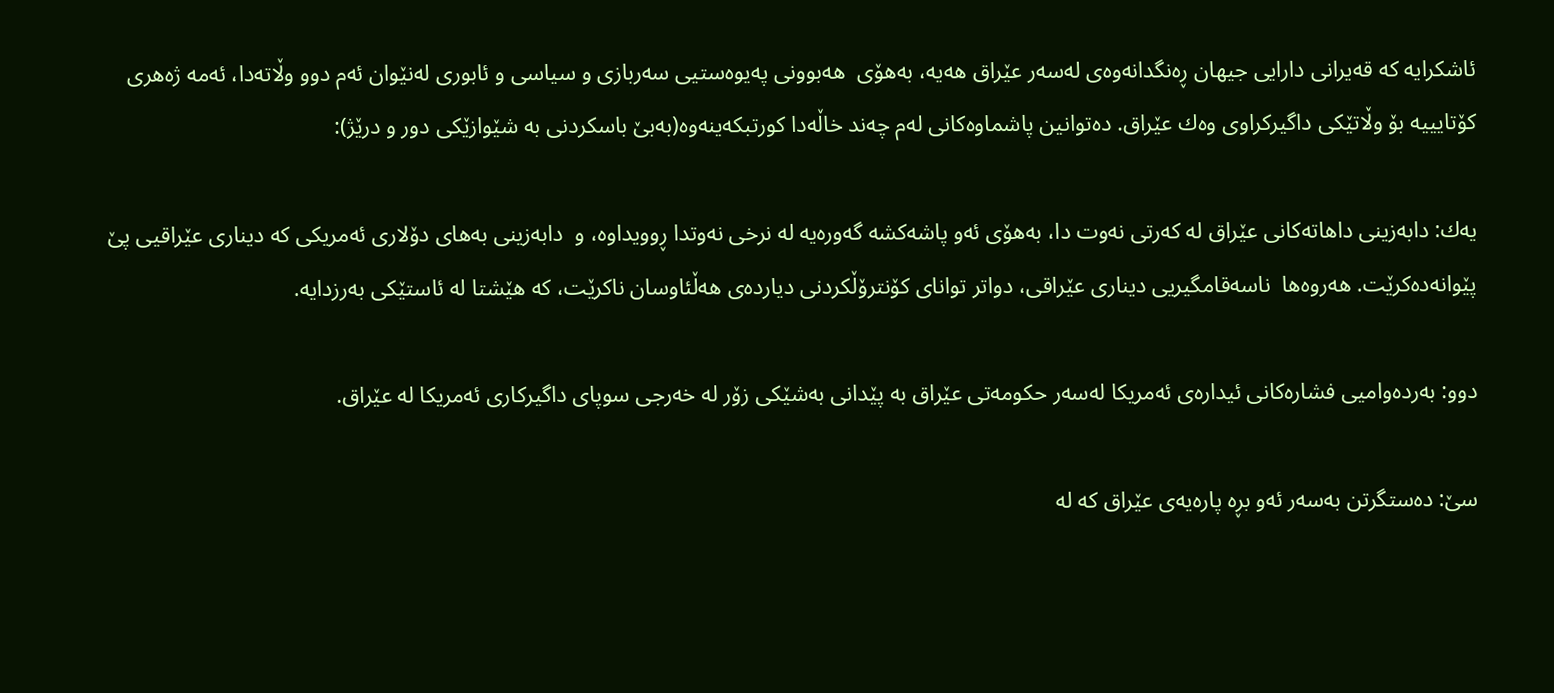ئاشكرایه‌ كه‌ قه‌یرانی دارایی جیهان ڕه‌نگدانه‌وه‌ی له‌سه‌ر عێراق هه‌یه‌، به‌هۆی  هه‌بوونی په‌یوه‌ستيی سه‌ربازی و سیاسی و ئابوری له‌نێوان ئه‌م دوو وڵاته‌دا، ئه‌مه‌ ژه‌هری كۆتایییه‌ بۆ وڵاتێكی داگیركراوی وه‌ك عێراق. ده‌توانین پاشماوه‌كانی له‌م چه‌ند خاڵه‌دا كورتبكه‌ینه‌وه‌(به‌بێ باسكردنی به‌ شێوازێكی دور و درێژ):

يه‌ك: دابه‌زینی داهاته‌كانی عێراق له‌ كه‌رتی نه‌وت دا، به‌هۆی ئه‌و پاشه‌كشه‌ گه‌وره‌یه‌ له‌ نرخی نه‌وتدا ڕوویداوه‌، و ‌ دابه‌زینی به‌های دۆلاری ئه‌مریكی كه‌ دیناری عێراقيی پێ پێوانه‌ده‌كرێت. هه‌روه‌ها  ناسه‌قامگیريی دیناری عێراقی، دواتر توانای كۆنترۆڵكردنی دیارده‌ی هه‌ڵئاوسان ناكرێت، كه‌ هێشتا له‌ ئاستێكی به‌رزدایه‌.

دوو: به‌رده‌واميی فشاره‌كانی ئیداره‌ی ئه‌مریكا له‌سه‌ر حكومه‌تی عێراق به پێدانی به‌شێكی زۆر له‌ خه‌رجی سوپای داگیركاری ئه‌مریكا له‌ عێراق.

سێ: ده‌ستگرتن به‌سه‌ر ئه‌و بڕه‌ پاره‌يه‌‌ی عێراق كه‌ له‌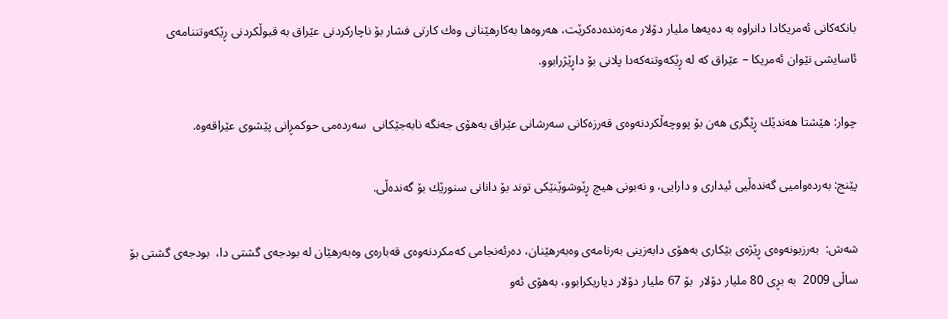بانكه‌كانی ئه‌مریكادا دانراوه‌ به‌ ده‌یه‌ها ملیار دۆلار مه‌زه‌نده‌ده‌كرێت، هه‌روه‌ها به‌كارهێنانی وه‌ك كارتی فشار بۆ ناچاركردنی عێراق به‌ قبوڵكردنی ڕێكه‌وتننامه‌ی ئاسایشی نێوان ئه‌مریكا – عێراق كه‌ له‌ ڕێكه‌وتنه‌كه‌دا پلانی بۆ داڕێژرابوو.

چوار: هێشتا هه‌ندێك ڕێگری هه‌ن بۆ پووچه‌ڵكردنه‌وه‌ی قه‌رزه‌كانی سه‌رشانی عێراق به‌هۆی جه‌نگه‌ نابه‌جێكانی  سه‌رده‌می حوكمڕانی پێشوی عێراقه‌وه‌.

پێنج: به‌رده‌واميی گه‌نده‌ڵيی ئیداری و دارایی، و نه‌بونی هیچ ڕێوشوێنێكى توند بۆ دانانی سنورێك بۆ گه‌نده‌ڵی.

شه‌ش:  به‌رزبونه‌وه‌ی ڕێژه‌ی بێكاری به‌هۆی دابه‌زینی به‌رنامه‌ی وه‌به‌رهێنان، ده‌رئه‌نجامی كه‌مكردنه‌وه‌ی قه‌باره‌ی وه‌به‌رهێان له‌ بودجه‌ی گشتی دا،  بودجه‌ی گشتی بۆ ساڵی 2009  به‌ بڕی 80 ملیار دۆلار  بۆ 67 ملیار دۆلار دیاریكرابوو، به‌هۆی ئه‌و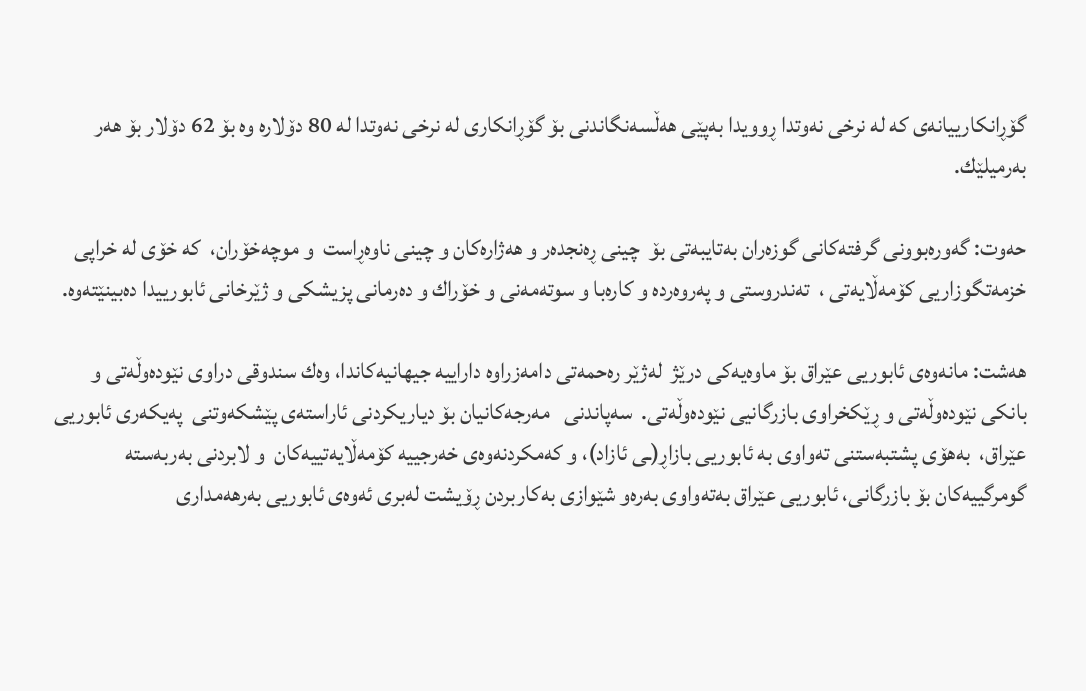گۆڕانكاریيانه‌ی كه‌ له‌ نرخی نه‌وتدا ڕوويدا به‌پێی هه‌ڵسه‌نگاندنی بۆ گۆڕانكاری له‌ نرخی نه‌وتدا له‌ 80 دۆلاره‌ وه‌ بۆ 62 دۆلار بۆ هه‌ر به‌رمیلێك.

حه‌وت: گه‌وره‌بوونی گرفته‌كانی گوزه‌ران به‌تایبه‌تی بۆ  چینی ڕه‌نجده‌ر و هه‌ژاره‌كان و چینی ناوه‌ڕاست  و موچه‌خۆران،  كه‌ خۆی له‌ خراپی  خزمه‌تگوزاريی كۆمه‌ڵایه‌تی ،  ته‌ندروستی و په‌روه‌رده‌ و كاره‌با و سوته‌مه‌نی و خۆراك و ده‌رمانی پزیشكی و ژێرخانی ئابورييدا ده‌بینێته‌وه‌.

هه‌شت: مانه‌وه‌ی ئابوريی عێراق بۆ ماوه‌یه‌كی درێژ  له‌ژێر ره‌حمه‌تی دامه‌زراوه‌ داراییه‌ جیهانیه‌كاندا، وه‌ك سندوقی دراوى نێوده‌وڵه‌تی و  بانكی نێوده‌وڵه‌تی و ڕێكخراوی بازرگانيی نێوده‌وڵه‌تی.  سه‌پاندنی   مه‌رجه‌كانیان بۆ دیاریكردنی ئاراسته‌ی پێشكه‌وتنی  په‌یكه‌ری ئابوريی عێراق،  به‌هۆی پشتبه‌ستنی ته‌واوی به‌ ئابوريی بازاڕ(ـى ئازاد)، و‌ كه‌مكردنه‌وه‌ی خه‌رجیيه‌ كۆمه‌ڵایه‌تیيه‌كان  و لابردنی به‌ربه‌سته‌ گومرگیيه‌كان بۆ بازرگانی، ئابوريی عێراق به‌ته‌واوی به‌ره‌و شێوازی به‌كاربردن ڕۆيشت له‌بری ئه‌وه‌ی ئابوريی به‌رهه‌مداری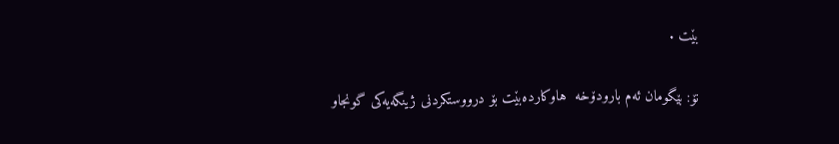بێت .

نۆ: بێگومان ئه‌م بارودۆخه‌  هاوكارده‌بێت بۆ درووستكردنی ژینگه‌یه‌كی گونجاو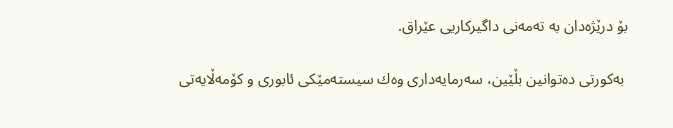بۆ درێژه‌دان به‌ ته‌مه‌نی داگیركاريی عێراق.

 به‌كورتی ده‌توانین بڵێين، سه‌رمایه‌داری وه‌ك سیسته‌مێكی ئابوری و كۆمه‌ڵایه‌تی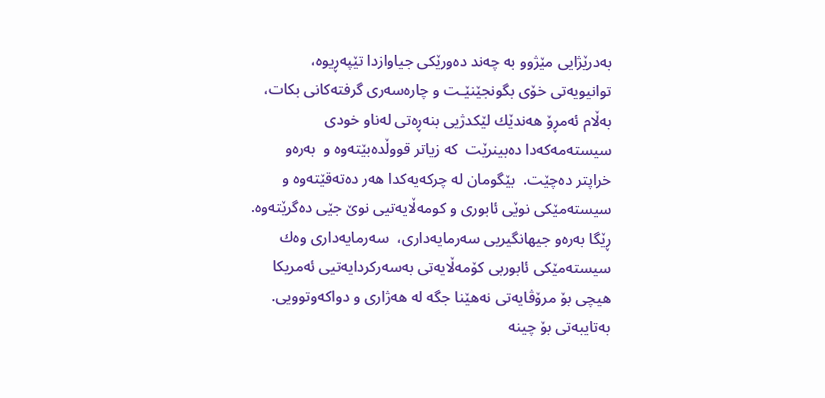به‌درێژايی مێژوو به‌ چه‌ند ده‌ورێكی جیاوازدا تێپه‌ڕیوه‌، توانیویه‌تی خۆی بگونجێنێـت و چاره‌سه‌ری گرفته‌كانی بكات، به‌ڵام ئه‌مڕۆ هه‌ندێك لێكدژيی بنه‌ڕه‌تى له‌ناو خودی سیسته‌مه‌كه‌دا ده‌بینرێت  كه‌ زیاتر قووڵده‌بێته‌وه‌ و  به‌ره‌و خراپتر ده‌چێت.  بێگومان له‌ چركه‌یه‌كدا هه‌ر ده‌ته‌قێته‌وه‌ و سیسته‌مێكی نوێی ئابوری و كومه‌ڵایه‌تيی نوێ جێی ده‌گرێته‌وه‌. ڕێگا به‌ره‌و جیهانگیریى سه‌رمایه‌داری،  سه‌رمایه‌داری وه‌ك سیسته‌مێكی ئابوربی كۆمه‌ڵایه‌تی به‌سه‌ركردایه‌تيی ئه‌مریكا هیچی بۆ مرۆڤایه‌تی نه‌هێنا جگه‌ له‌ هه‌ژاری و دواكه‌وتوويی. به‌تایبه‌تی بۆ چینه‌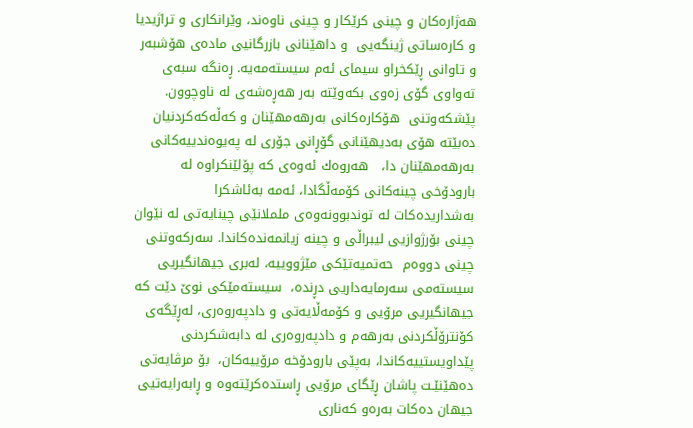هه‌ژاره‌كان و چینی كرێكار و چینی ناوه‌ند، وێرانكاری و تراژیدیا و كاره‌ساتی ژینگه‌یی  و داهێنانی بازرگانيی ماده‌ی هۆشبه‌ر و تاوانی ڕێكخراو سیمای ئه‌م سیسته‌مه‌یه. ڕه‌نگه‌ سبه‌ى ته‌واوی گۆی زه‌وی بكه‌وێته‌ به‌ر هه‌ڕه‌شه‌ی له‌ ناوچوون. پێشكه‌وتنی ‌ هۆكاره‌كانی به‌رهه‌مهێنان و كه‌ڵه‌كه‌كردنیان ده‌بێته‌ هۆی به‌دیهێنانی گۆڕانی جۆری له‌ په‌یوه‌ندیيه‌كانی به‌رهه‌مهێنان دا،   هه‌روه‌ك ئه‌وه‌ی كه‌ پۆلێنكراوه‌ له‌ بارودۆخی چینه‌كانی كۆمه‌ڵگادا، ئه‌مه‌ به‌ئاشكرا به‌شداریده‌كات له‌ توندبوونه‌وه‌ی ململانێی چینایه‌تی له‌ نێوان چینی بۆرژوازيی لیبراڵی و چینه‌ زیانمه‌نده‌كاندا. سه‌ركه‌وتنی چینی دووه‌م  حه‌تمیه‌تێكی مێژوویيه‌، له‌بری جیهانگیريی سیسته‌می سه‌رمایه‌داريی دڕنده‌،  سیسته‌مێكی نوێ دێت كه‌ جیهانگیريی مرۆیی و كۆمه‌ڵایه‌تی و دادپه‌روه‌ری، له‌ڕێگه‌ی كۆنترۆڵكردنی به‌رهه‌م و دادپه‌روه‌ر‌ی له‌ دابه‌شكردنی پێداویستیيه‌كاندا، به‌پێی بارودۆخه‌ مرۆییه‌كان،  بۆ مرڤایه‌تی ده‌هێنێـت پاشان ڕێگای مرۆیی ڕاستده‌كرێته‌وه‌ و ڕابه‌رایه‌تيی جیهان ده‌كات به‌ره‌و كه‌ناری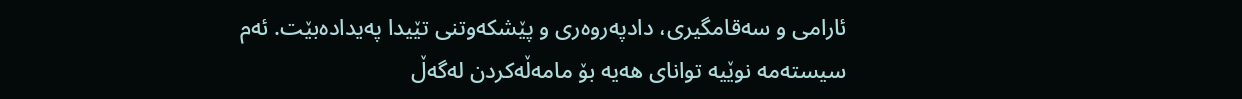ئارامی و سه‌قامگیری، دادپه‌روه‌ری و پێشكه‌وتنى تێیدا په‌یداده‌بێت. ئه‌م سیسته‌مه‌ نوێیه‌ توانای هه‌یه‌ بۆ مامه‌ڵه‌كردن له‌گه‌ڵ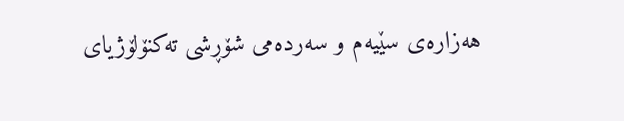هه‌زاره‌ی سێیه‌م و سه‌رده‌می شۆڕشی ته‌كنۆلۆژیای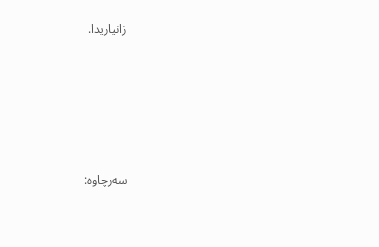زانیاریدا.









سه‌رچاوه: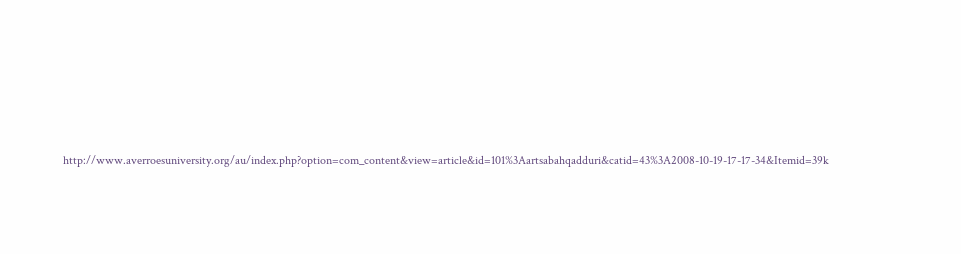http://www.averroesuniversity.org/au/index.php?option=com_content&view=article&id=101%3Aartsabahqadduri&catid=43%3A2008-10-19-17-17-34&Itemid=39k